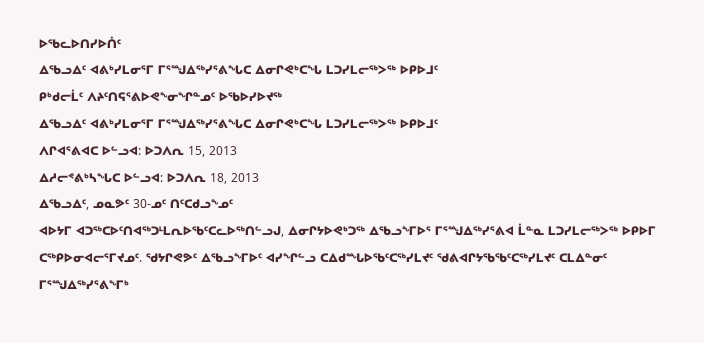ᐅᖃᓚᐅᑎᓯᐅᑏᑦ
ᐃᖃᓗᐃᑦ ᐊᕕᒃᓯᒪᓂᕐᒥ ᒥᕐᙳᐃᖅᓯᕐᕕᖓᑕ ᐃᓂᒋᕙᒃᑕᖓ ᒪᑐᓯᒪᓕᖅᐳᖅ ᐅᑭᐅᒧᑦ
ᑭᒃᑯᓕᒫᑦ ᐱᔨᑦᑎᕋᕐᕕᐅᕙᖕᓂᖏᓐᓄᑦ ᐅᖃᐅᓯᐅᔪᖅ
ᐃᖃᓗᐃᑦ ᐊᕕᒃᓯᒪᓂᕐᒥ ᒥᕐᙳᐃᖅᓯᕐᕕᖓᑕ ᐃᓂᒋᕙᒃᑕᖓ ᒪᑐᓯᒪᓕᖅᐳᖅ ᐅᑭᐅᒧᑦ
ᐱᒋᐊᕐᕕᐊᑕ ᐅᓪᓗᐊ: ᐅᑐᐱᕆ 15, 2013
ᐃᓱᓕᕝᕕᒃᓴᖓᑕ ᐅᓪᓗᐊ: ᐅᑐᐱᕆ 18, 2013
ᐃᖃᓗᐃᑦ, ᓄᓇᕗᑦ 30-ᓄᑦ ᑎᑦᑕᑯᓗᖕᓄᑦ
ᐊᐅᔭᒥ ᐊᑐᖅᑕᐅᑦᑎᐊᖅᑐᒻᒪᕆᐅᖃᑦᑕᓚᐅᖅᑎᓪᓗᒍ, ᐃᓂᒋᔭᐅᕙᒃᑐᖅ ᐃᖃᓗᖕᒥᐅᕐ ᒥᕐᙳᐃᖅᓯᕐᕕᐊ ᒫᓐᓇ ᒪᑐᓯᒪᓕᖅᐳᖅ ᐅᑭᐅᒥ ᑕᖅᑭᐅᓂᐊᓕᕐᒥᔪᓄᑦ. ᖁᔭᒋᕙᕗᑦ ᐃᖃᓗᖕᒥᐅᑦ ᐊᓯᖏᓪᓗ ᑕᐃᑯᙵᐅᖃᑦᑕᖅᓯᒪᔪᑦ ᖁᕕᐊᒋᔭᖃᖃᑦᑕᖅᓯᒪᔪᑦ ᑕᒪᐃᓐᓂᑦ ᒥᕐᙳᐃᖅᓯᕐᕕᖕᒥᒃ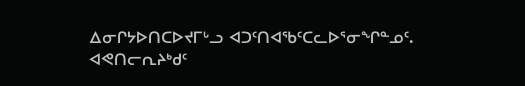ᐃᓂᒋᔭᐅᑎᑕᐅᔪᒥᒡᓗ ᐊᑐᑦᑎᐊᖃᑦᑕᓚᐅᕐᓂᖏᓐᓄᑦ.
ᐊᕙᑎᓕᕆᔨᒃᑯᑦ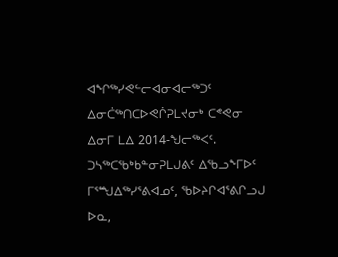ᐊᖏᖅᓯᕙᓪᓕᐊᓂᐊᓕᖅᑐᑦ ᐃᓂᑖᖅᑎᑕᐅᕙᒌᕈᒪᔪᓂᒃ ᑕᕝᕙᓂ ᐃᓂᒥ ᒪᐃ 2014-ᖑᓕᖅᐸᑦ.
ᑐᓴᖅᑕᖃᒃᑲᓐᓂᕈᒪᒍᕕᑦ ᐃᖃᓗᖕᒥᐅᑦ ᒥᕐᙳᐃᖅᓯᕐᕕᐊᓄᑦ, ᖃᐅᔨᒋᐊᕐᕕᒋᓗᒍ ᐅᓇ,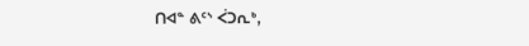ᑎᐊᓐ ᕕᑦᔅ ᐹᑐᕆᒃ,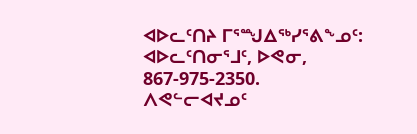ᐊᐅᓚᑦᑎᔨ ᒥᕐᙳᐃᖅᓯᕐᕕᖕᓄᑦ: ᐊᐅᓚᑦᑎᓂᕐᒧᑦ, ᐅᕙᓂ, 867-975-2350.
ᐱᕙᓪᓕᐊᔪᓄᑦ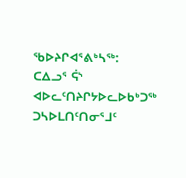ᖃᐅᔨᒋᐊᕐᕕᒃᓴᖅ:
ᑕᐃᓗᕐ ᕌᔅ
ᐊᐅᓚᑦᑎᔨᒋᔭᐅᓚᐅᑲᒃᑐᖅ ᑐᓴᐅᒪᑎᑦᑎᓂᕐᒧᑦ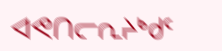ᐊᕙᑎᓕᕆᔨᒃᑯᑦ